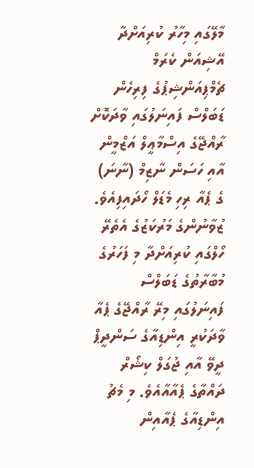މާލޭގައި މިހާރު ކުރިއަށްދާ އޭޝިއަން ކެރަމް ޗެމްޕިއަންޝިޕުގެ ފިރިހެން ޑަބަލްސް ފައިނަލުގައި ވާދަކޮށް ރާއްޖޭގެ އިސްމާޢީލް އަޒްމީން އާއި ހަސަން ނާޒިމް (ނާނަ) ގެ ޕެއާ ރިހި މެޑަލް ހޯދައިފިއެވެ.
ޒުވާނުންގެ މަރުކަޒުގެ އެތެރޭ ހޯލްގައި ކުރިއަށްދާ މި ފަހަރުގެ މުބާރާތުގެ ޑަބަލްސް ފައިނަލުގައި މިރޭ ރާއްޖޭގެ ޕެއާ ވާދަކުރީ އިންޑިއާގެ ސަންދީޕް ދީވޭ އާއި ޖުގަލް ކިޝޯރް ދައްތާގެ ޕެއާއާއެވެ. މި މެޗު އިންޑިއާގެ ޕެއާއިން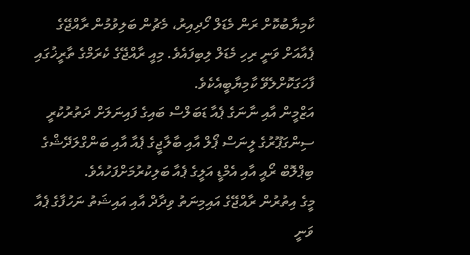ކާމިޔާބުކޮށް ރަން މެޑަލް ހޯދިއިރު، މެޗުން ބަލިވުމުން ރާއްޖޭގެ ޕެއާއަށް ވަނީ ރިހި މެޑަލް ލިބިފައެވެ. މިއީ ރާއްޖޭގެ ކެރަމްގެ ތާރީޚުގައި ފާހަގަކޮށްލެވޭ ކާމިޔާބީއެކެވެ.
އަޒްމީން އާއި ނާނަގެ ޕެއާ ޑަބަލްސް ބައިގެ ފައިނަލަށް ދަތުރުކުރީ ސިންގަޕޫރުގެ ލީނަސް ޕޯލް އާއި ބާލާޖީގެ ޕެއާ އާއި ބަންގްލަދޭޝްގެ ބިޕްލޮބް ރޯއީ އާއި އެމްޑީ އަލީގެ ޕެއާ ބަލިކުރުމަށްފަހުއެވެ.
މީގެ އިތުރުން ރާއްޖޭގެ އައިމިނަތު ވިދާދް އާއި އައިޝަތު ނަހުފާގެ ޕެއާ ވަނީ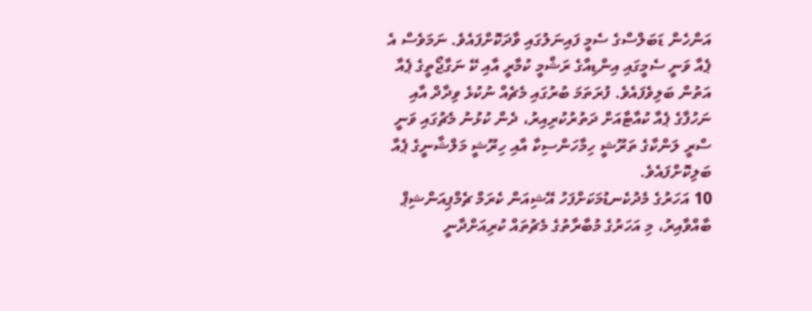އަންހެން ޑަބަލްސްގެ ސެމީ ފައިނަލުގައި ވާދަކޮށްފައެވެ. ނަމަވެސް އެ ޕެއާ ވަނީ ސެމީގައި އިންޑިއާގެ ރަޝްމީ ކުމާރީ އާއި ކޭ ނަގާޖޯތީގެ ޕެއާ އަތުން ބަލިވެފައެވެ. ފުރަތަމަ ބުރުގައި މެޗެއް ނުކުޅެ ވިދާދް އާއި ނަހުފާގެ ޕެއާ ކުއާޓާއަށް ދަތުރުކުރިއިރު، ދެން ކުޅުނު މެޗުގައި ވަނީ ސްރީ ލަންކާގެ ތަރޫޝީ ހިމާހަންސިކާ އާއި ހިރޫޝީ މަލްޝާނީގެ ޕެއާ ބަލިކޮށްފައެވެ.
10 އަހަރުގެ މެދުކެނޑުމަކަށްފަހު އޭޝިއަން ކެރަމް ޗެމްޕިއަންޝިޕް ބާއްވާއިރު، މި އަހަރުގެ މުބާރާތުގެ މެޗުތައް ކުރިއަށްދާނީ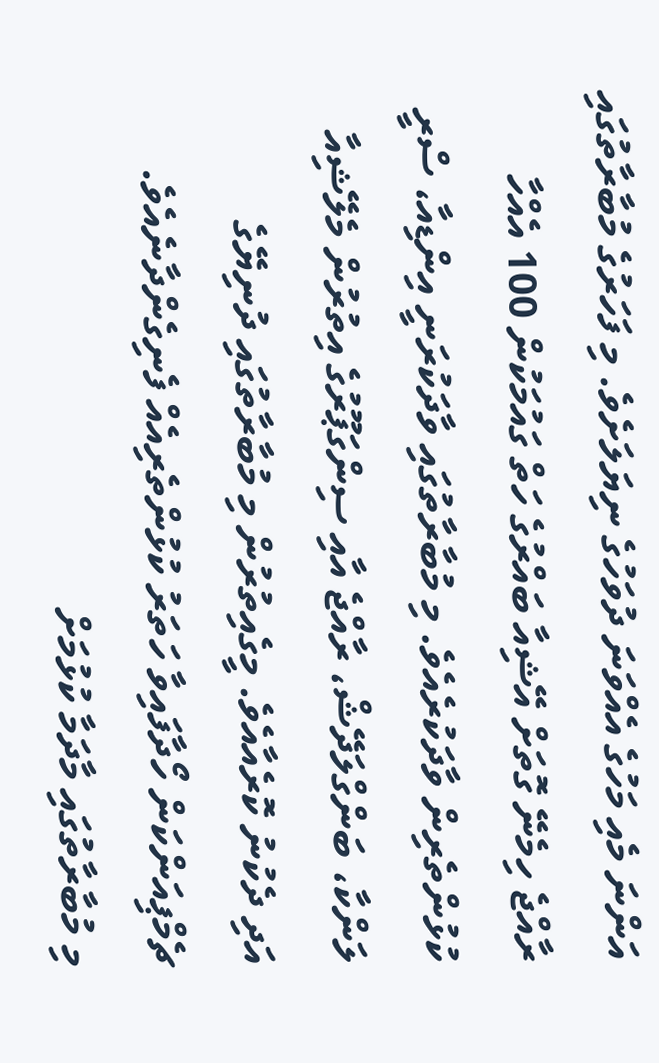އަންނަ މެއި މަހުގެ އެއްވަނަ ދުވަހުގެ ނިޔަލަށެވެ. މި ފަހަރުގެ މުބާރާތުގައި ރާއްޖެ ހިމެނޭ ގޮތަށް އޭޝިއާ ބައްރުގެ ހަތް ގައުމަކުން 100 އެއްހާ ކުޅުންތެރިން ވާދަކުރެއެވެ. މި މުބާރާތުގައި ވާދަކުރަނީ އިންޑިއާ، ސްރީ ލަންކާ، ބަންގްލަދޭޝް، ރާއްޖެ އާއި ސިންގަޕޫރުގެ އިތުރުން މެލޭޝިއާ އަދި ދެކުނު ކޮރެއާއެވެ. މީގެއިތުރުން މި މުބާރާތުގައި ދުނިޔޭގެ ޗެމްޕިއަންކަން ހޯދާފައިވާ ހަތަރު ކުޅުންތެރިއެއް ފެނިގެންދާނެއެވެ.
މި މުބާރާތުގައި މާދަމާ ކުޅުމަށް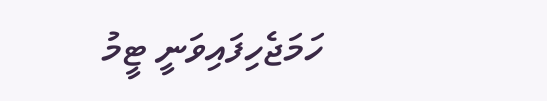ހަމަޖެހިފައިވަނީ ޓީމު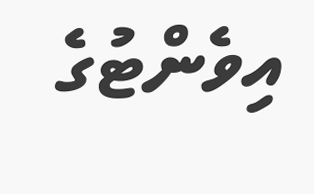އިވެންޓުގެ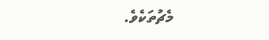މެޗުތަކެވެ.